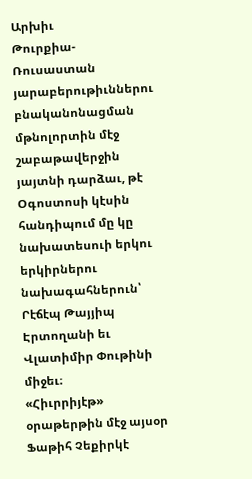Արխիւ
Թուրքիա-Ռուսաստան յարաբերութիւններու բնականոնացման մթնոլորտին մէջ շաբաթավերջին յայտնի դարձաւ, թէ Օգոստոսի կէսին հանդիպում մը կը նախատեսուի երկու երկիրներու նախագահներուն՝ Րէճէպ Թայյիպ Էրտողանի եւ Վլատիմիր Փութինի միջեւ։
«Հիւրրիյէթ» օրաթերթին մէջ այսօր Ֆաթիհ Չեքիրկէ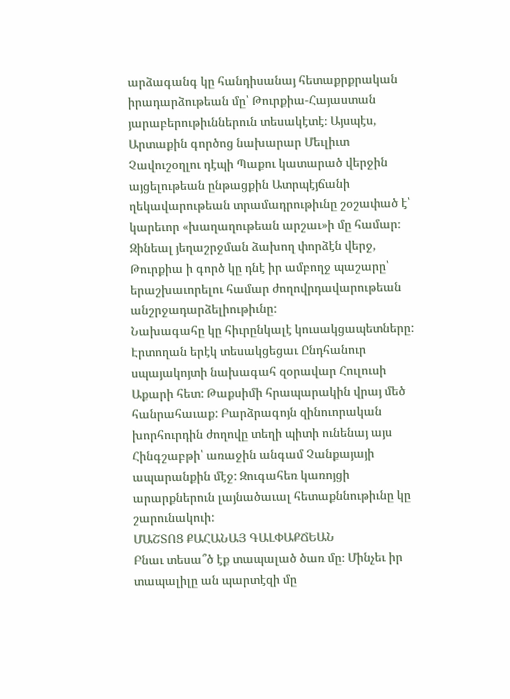արձագանգ կը հանդիսանայ հետաքրքրական իրադարձութեան մը՝ Թուրքիա-Հայաստան յարաբերութիւններուն տեսակէտէ։ Այսպէս, Արտաքին գործոց նախարար Մեւլիւտ Չավուշօղլու դէպի Պաքու կատարած վերջին այցելութեան ընթացքին Ատրպէյճանի ղեկավարութեան տրամադրութիւնը շօշափած է՝ կարեւոր «խաղաղութեան արշաւ»ի մը համար։
Զինեալ յեղաշրջման ձախող փորձէն վերջ, Թուրքիա ի գործ կը դնէ իր ամբողջ պաշարը՝ երաշխաւորելու համար ժողովրդավարութեան անշրջադարձելիութիւնը:
Նախագահը կը հիւրընկալէ կուսակցապետները:
Էրտողան երէկ տեսակցեցաւ Ընդհանուր սպայակոյտի նախագահ զօրավար Հուլուսի Աքարի հետ: Թաքսիմի հրապարակին վրայ մեծ հանրահաւաք: Բարձրագոյն զինուորական խորհուրդին ժողովը տեղի պիտի ունենայ այս Հինգշաբթի՝ առաջին անգամ Չանքայայի ապարանքին մէջ: Զուգահեռ կառոյցի արարքներուն լայնածաւալ հետաքննութիւնը կը շարունակուի:
ՄԱՇՏՈՑ ՔԱՀԱՆԱՅ ԳԱԼՓԱՔՃԵԱՆ
Բնաւ տեսա՞ծ էք տապալած ծառ մը։ Մինչեւ իր տապալիլը ան պարտէզի մը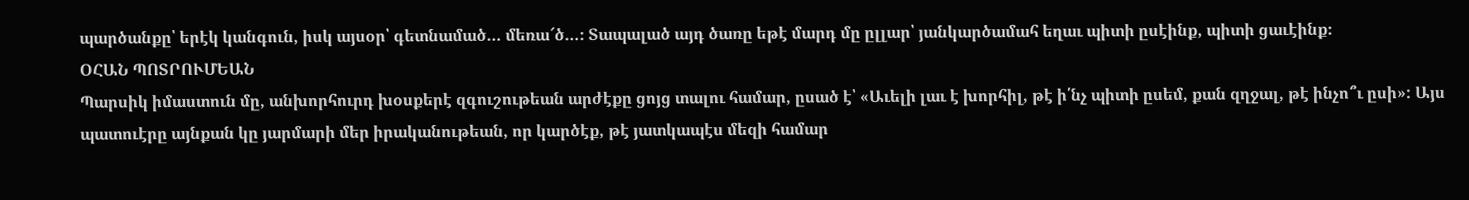պարծանքը՝ երէկ կանգուն, իսկ այսօր՝ գետնամած… մեռա՜ծ…։ Տապալած այդ ծառը եթէ մարդ մը ըլլար՝ յանկարծամահ եղաւ պիտի ըսէինք, պիտի ցաւէինք։
ՕՀԱՆ ՊՈՏՐՈՒՄԵԱՆ
Պարսիկ իմաստուն մը, անխորհուրդ խօսքերէ զգուշութեան արժէքը ցոյց տալու համար, ըսած է՝ «Աւելի լաւ է խորհիլ, թէ ի՛նչ պիտի ըսեմ, քան զղջալ, թէ ինչո՞ւ ըսի»: Այս պատուէրը այնքան կը յարմարի մեր իրականութեան, որ կարծէք, թէ յատկապէս մեզի համար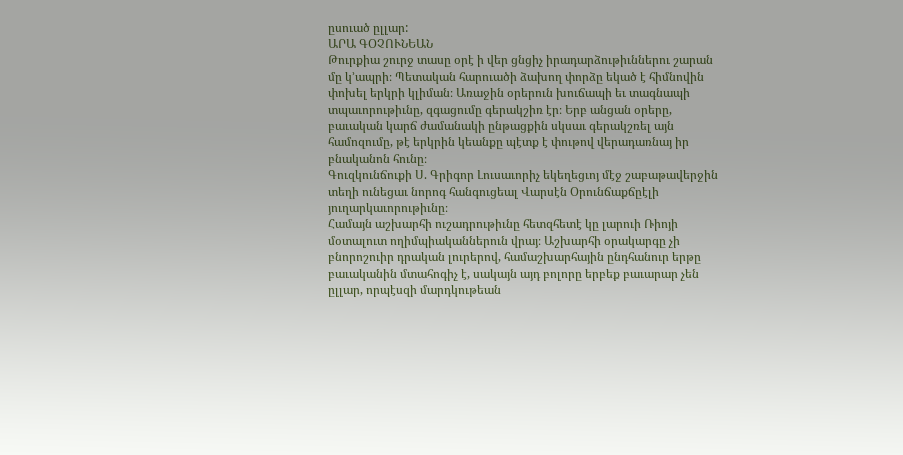ըսուած ըլլար:
ԱՐԱ ԳՕՉՈՒՆԵԱՆ
Թուրքիա շուրջ տասը օրէ ի վեր ցնցիչ իրադարձութիւններու շարան մը կ՚ապրի։ Պետական հարուածի ձախող փորձը եկած է հիմնովին փոխել երկրի կլիման։ Առաջին օրերուն խուճապի եւ տագնապի տպաւորութիւնը, զգացումը գերակշիռ էր։ Երբ անցան օրերը, բաւական կարճ ժամանակի ընթացքին սկսաւ գերակշռել այն համոզումը, թէ երկրին կեանքը պէտք է փութով վերադառնայ իր բնականոն հունը։
Գուզկունճուքի Ս. Գրիգոր Լուսաւորիչ եկեղեցւոյ մէջ շաբաթավերջին տեղի ունեցաւ նորոգ հանգուցեալ Վարսէն Օրունճաքճըէլի յուղարկաւորութիւնը։
Համայն աշխարհի ուշադրութիւնը հետզհետէ կը լարուի Ռիոյի մօտալուտ ողիմպիականներուն վրայ։ Աշխարհի օրակարգը չի բնորոշուիր դրական լուրերով, համաշխարհային ընդհանուր երթը բաւականին մտահոգիչ է, սակայն այդ բոլորը երբեք բաւարար չեն ըլլար, որպէսզի մարդկութեան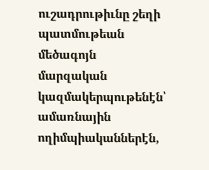ուշադրութիւնը շեղի պատմութեան մեծագոյն մարզական կազմակերպութենէն՝ ամառնային ողիմպիականներէն,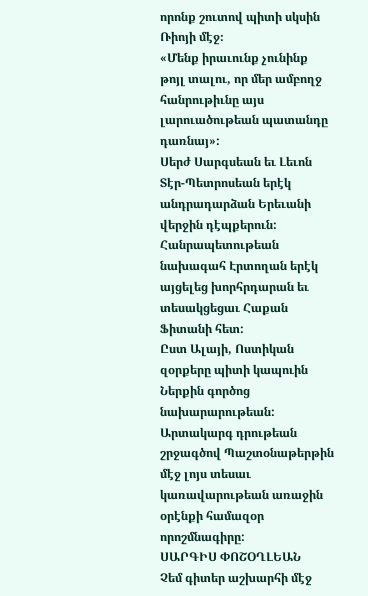որոնք շուտով պիտի սկսին Ռիոյի մէջ։
«Մենք իրաւունք չունինք թոյլ տալու, որ մեր ամբողջ հանրութիւնը այս լարուածութեան պատանդը դառնայ»:
Սերժ Սարգսեան եւ Լեւոն Տէր-Պետրոսեան երէկ անդրադարձան Երեւանի վերջին դէպքերուն:
Հանրապետութեան նախագահ Էրտողան երէկ այցելեց խորհրդարան եւ տեսակցեցաւ Հաքան Ֆիտանի հետ:
Ըստ Ալայի, Ոստիկան զօրքերը պիտի կապուին Ներքին գործոց նախարարութեան: Արտակարգ դրութեան շրջագծով Պաշտօնաթերթին մէջ լոյս տեսաւ կառավարութեան առաջին օրէնքի համազօր որոշմնագիրը:
ՍԱՐԳԻՍ ՓՈՇՕՂԼԵԱՆ
Չեմ գիտեր աշխարհի մէջ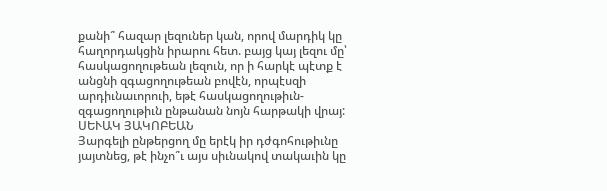քանի՞ հազար լեզուներ կան, որով մարդիկ կը հաղորդակցին իրարու հետ. բայց կայ լեզու մը՝ հասկացողութեան լեզուն, որ ի հարկէ պէտք է անցնի զգացողութեան բովէն, որպէսզի արդիւնաւորուի, եթէ հասկացողութիւն-զգացողութիւն ընթանան նոյն հարթակի վրայ:
ՍԵՒԱԿ ՅԱԿՈԲԵԱՆ
Յարգելի ընթերցող մը երէկ իր դժգոհութիւնը յայտնեց, թէ ինչո՞ւ այս սիւնակով տակաւին կը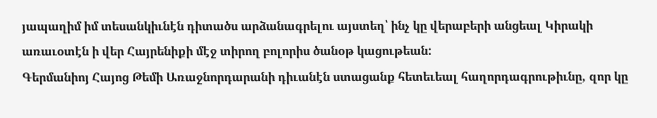յապաղիմ իմ տեսանկիւնէն դիտածս արձանագրելու այստեղ՝ ինչ կը վերաբերի անցեալ Կիրակի առաւօտէն ի վեր Հայրենիքի մէջ տիրող բոլորիս ծանօթ կացութեան:
Գերմանիոյ Հայոց Թեմի Առաջնորդարանի դիւանէն ստացանք հետեւեալ հաղորդագրութիւնը, զոր կը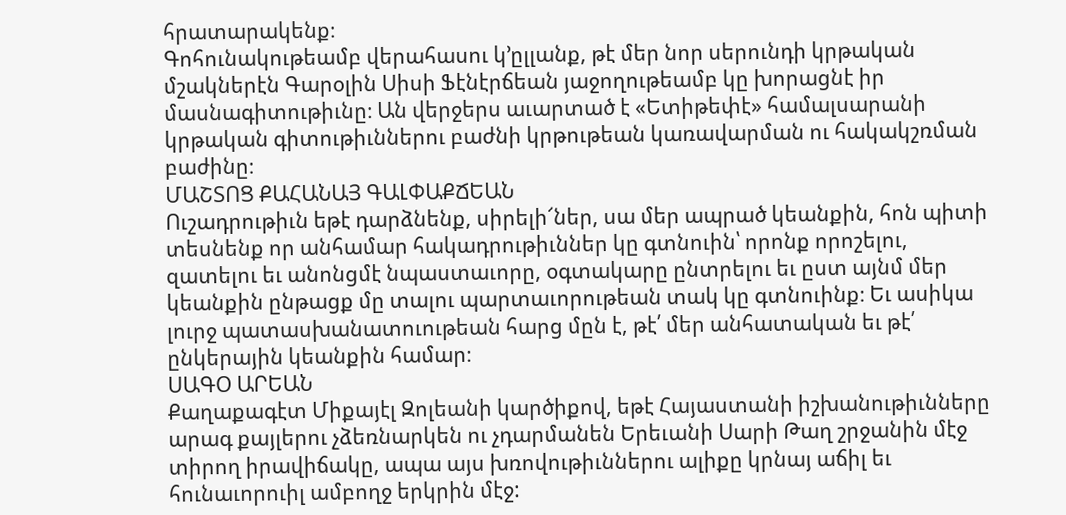հրատարակենք։
Գոհունակութեամբ վերահասու կ՚ըլլանք, թէ մեր նոր սերունդի կրթական մշակներէն Գարօլին Սիսի Ֆէնէրճեան յաջողութեամբ կը խորացնէ իր մասնագիտութիւնը։ Ան վերջերս աւարտած է «Ետիթեփէ» համալսարանի կրթական գիտութիւններու բաժնի կրթութեան կառավարման ու հակակշռման բաժինը։
ՄԱՇՏՈՑ ՔԱՀԱՆԱՅ ԳԱԼՓԱՔՃԵԱՆ
Ուշադրութիւն եթէ դարձնենք, սիրելի՜ներ, սա մեր ապրած կեանքին, հոն պիտի տեսնենք որ անհամար հակադրութիւններ կը գտնուին՝ որոնք որոշելու, զատելու եւ անոնցմէ նպաստաւորը, օգտակարը ընտրելու եւ ըստ այնմ մեր կեանքին ընթացք մը տալու պարտաւորութեան տակ կը գտնուինք։ Եւ ասիկա լուրջ պատասխանատուութեան հարց մըն է, թէ՛ մեր անհատական եւ թէ՛ ընկերային կեանքին համար։
ՍԱԳՕ ԱՐԵԱՆ
Քաղաքագէտ Միքայէլ Զոլեանի կարծիքով, եթէ Հայաստանի իշխանութիւնները արագ քայլերու չձեռնարկեն ու չդարմանեն Երեւանի Սարի Թաղ շրջանին մէջ տիրող իրավիճակը, ապա այս խռովութիւններու ալիքը կրնայ աճիլ եւ հունաւորուիլ ամբողջ երկրին մէջ: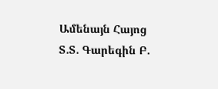Ամենայն Հայոց Տ.Տ. Գարեգին Բ.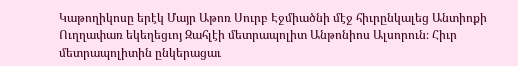Կաթողիկոսը երէկ Մայր Աթոռ Սուրբ Էջմիածնի մէջ հիւրընկալեց Անտիոքի Ուղղափառ եկեղեցւոյ Զահլէի մետրապոլիտ Անթոնիոս Ալսորուն։ Հիւր մետրապոլիտին ընկերացաւ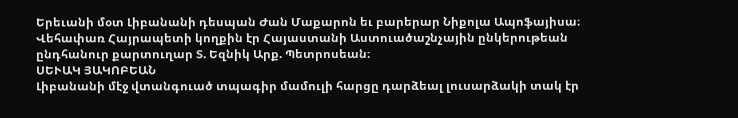Երեւանի մօտ Լիբանանի դեսպան Ժան Մաքարոն եւ բարերար Նիքոլա Ապոֆայիսա։ Վեհափառ Հայրապետի կողքին էր Հայաստանի Աստուածաշնչային ընկերութեան ընդհանուր քարտուղար Տ. Եզնիկ Արք. Պետրոսեան։
ՍԵՒԱԿ ՅԱԿՈԲԵԱՆ
Լիբանանի մէջ վտանգուած տպագիր մամուլի հարցը դարձեալ լուսարձակի տակ էր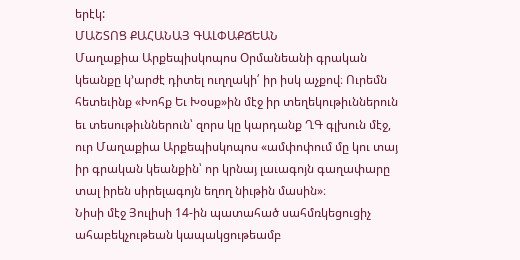երէկ:
ՄԱՇՏՈՑ ՔԱՀԱՆԱՅ ԳԱԼՓԱՔՃԵԱՆ
Մաղաքիա Արքեպիսկոպոս Օրմանեանի գրական կեանքը կ՚արժէ դիտել ուղղակի՛ իր իսկ աչքով։ Ուրեմն հետեւինք «Խոհք Եւ Խօսք»ին մէջ իր տեղեկութիւններուն եւ տեսութիւններուն՝ զորս կը կարդանք ՂԳ գլխուն մէջ, ուր Մաղաքիա Արքեպիսկոպոս «ամփոփում մը կու տայ իր գրական կեանքին՝ որ կրնայ լաւագոյն գաղափարը տալ իրեն սիրելագոյն եղող նիւթին մասին»։
Նիսի մէջ Յուլիսի 14-ին պատահած սահմռկեցուցիչ ահաբեկչութեան կապակցութեամբ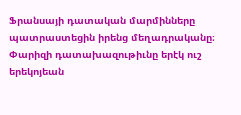Ֆրանսայի դատական մարմինները պատրաստեցին իրենց մեղադրականը։ Փարիզի դատախազութիւնը երէկ ուշ երեկոյեան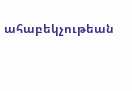ահաբեկչութեան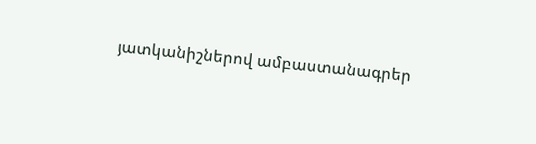յատկանիշներով ամբաստանագրեր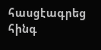հասցէագրեց հինգ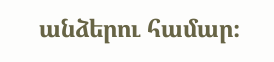անձերու համար։